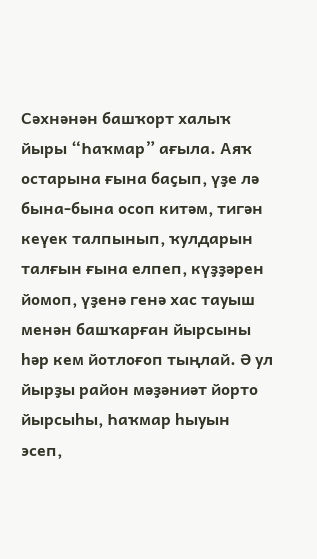Сәхнәнән башҡорт халыҡ йыры “Һаҡмар” ағыла. Аяҡ остарына ғына баҫып, үҙе лә бына-бына осоп китәм, тигән кеүек талпынып, ҡулдарын талғын ғына елпеп, күҙҙәрен йомоп, үҙенә генә хас тауыш менән башҡарған йырсыны һәр кем йотлоғоп тыңлай. Ә ул йырҙы район мәҙәниәт йорто йырсыһы, Һаҡмар һыуын эсеп,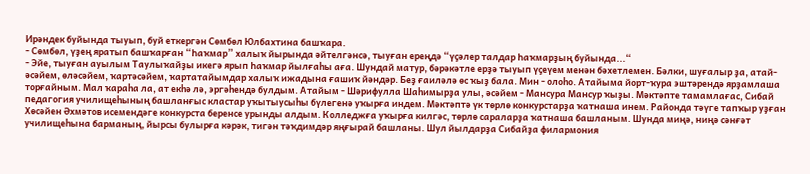Ирәндек буйында тыуып, буй еткергән Сөмбөл Юлбахтина башҡара.
- Сөмбөл, үҙең яратып башҡарған “Һаҡмар” халыҡ йырында әйтелгәнсә, тыуған ереңдә “үҫәлер талдар Һаҡмарҙың буйында...“
- Эйе, тыуған ауылым Таулыҡайҙы икегә ярып Һаҡмар йылғаһы аға. Шундай матур, бәрәкәтле ерҙә тыуып үҫеүем менән бәхетлемен. Бәлки, шуғалыр ҙа, атай-әсәйем, өләсәйем, ҡартәсәйем, ҡартатайымдар халыҡ ижадына ғашиҡ йәндәр. Беҙ ғаиләлә өс ҡыҙ бала. Мин - олоһо. Атайыма йорт-ҡура эштәрендә ярҙамлаша торғайным. Мал ҡараһа ла, ат екһә лә, эргәһендә булдым. Атайым - Шәрифулла Шаһимырҙа улы, әсәйем - Мансура Мансур ҡыҙы. Мәктәпте тамамлағас, Сибай педагогия училищеһының башланғыс кластар уҡытыусыһы бүлегенә уҡырға индем. Мәктәптә үк төрлө конкурстарҙа ҡатнаша инем. Районда тәүге тапҡыр уҙған Хөсәйен Әхмәтов исемендәге конкурста беренсе урынды алдым. Колледжға уҡырға килгәс, төрлө сараларҙа ҡатнаша башланым. Шунда миңә, ниңә сәнғәт училищеһына барманың, йырсы булырға кәрәк, тигән тәҡдимдәр яңғырай башланы. Шул йылдарҙа Сибайҙа филармония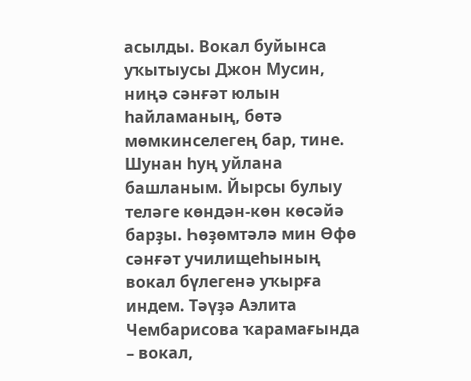асылды. Вокал буйынса уҡытыусы Джон Мусин, ниңә сәнғәт юлын һайламаның, бөтә мөмкинселегең бар, тине. Шунан һуң уйлана башланым. Йырсы булыу теләге көндән-көн көсәйә барҙы. Һөҙөмтәлә мин Өфө сәнғәт училищеһының вокал бүлегенә уҡырға индем. Тәүҙә Аэлита Чембарисова ҡарамағында – вокал,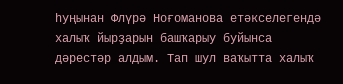һуңынан Флүрә Ноғоманова етәкселегендә халыҡ йырҙарын башҡарыу буйынса дәрестәр алдым. Тап шул ваҡытта халыҡ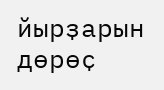йырҙарын дөрөҫ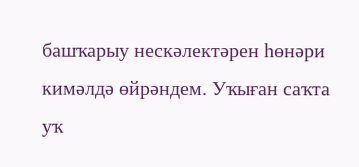башҡарыу нескәлектәрен һөнәри кимәлдә өйрәндем. Уҡыған саҡта уҡ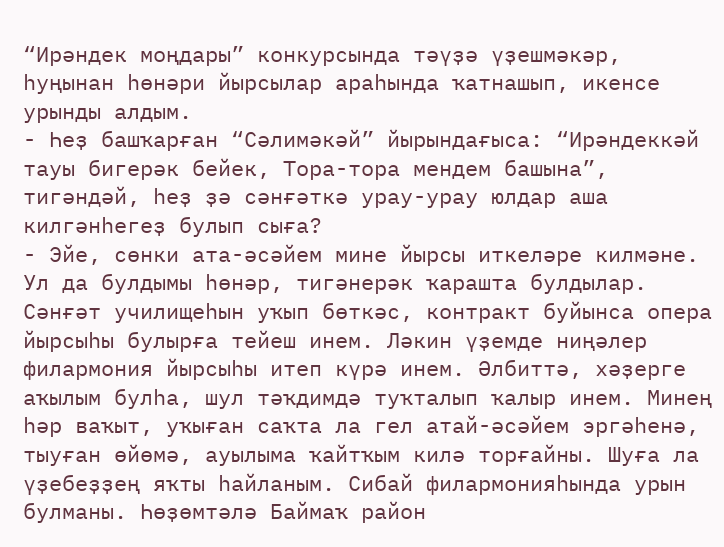“Ирәндек моңдары” конкурсында тәүҙә үҙешмәкәр, һуңынан һөнәри йырсылар араһында ҡатнашып, икенсе урынды алдым.
- Һеҙ башҡарған “Сәлимәкәй” йырындағыса: “Ирәндеккәй тауы бигерәк бейек, Тора-тора мендем башына”, тигәндәй, һеҙ ҙә сәнғәткә урау-урау юлдар аша килгәнһегеҙ булып сыға?
- Эйе, сөнки ата-әсәйем мине йырсы иткеләре килмәне. Ул да булдымы һөнәр, тигәнерәк ҡарашта булдылар. Сәнғәт училищеһын уҡып бөткәс, контракт буйынса опера йырсыһы булырға тейеш инем. Ләкин үҙемде ниңәлер филармония йырсыһы итеп күрә инем. Әлбиттә, хәҙерге аҡылым булһа, шул тәҡдимдә туҡталып ҡалыр инем. Минең һәр ваҡыт, уҡыған саҡта ла гел атай-әсәйем эргәһенә, тыуған өйөмә, ауылыма ҡайтҡым килә торғайны. Шуға ла үҙебеҙҙең яҡты һайланым. Сибай филармонияһында урын булманы. Һөҙөмтәлә Баймаҡ район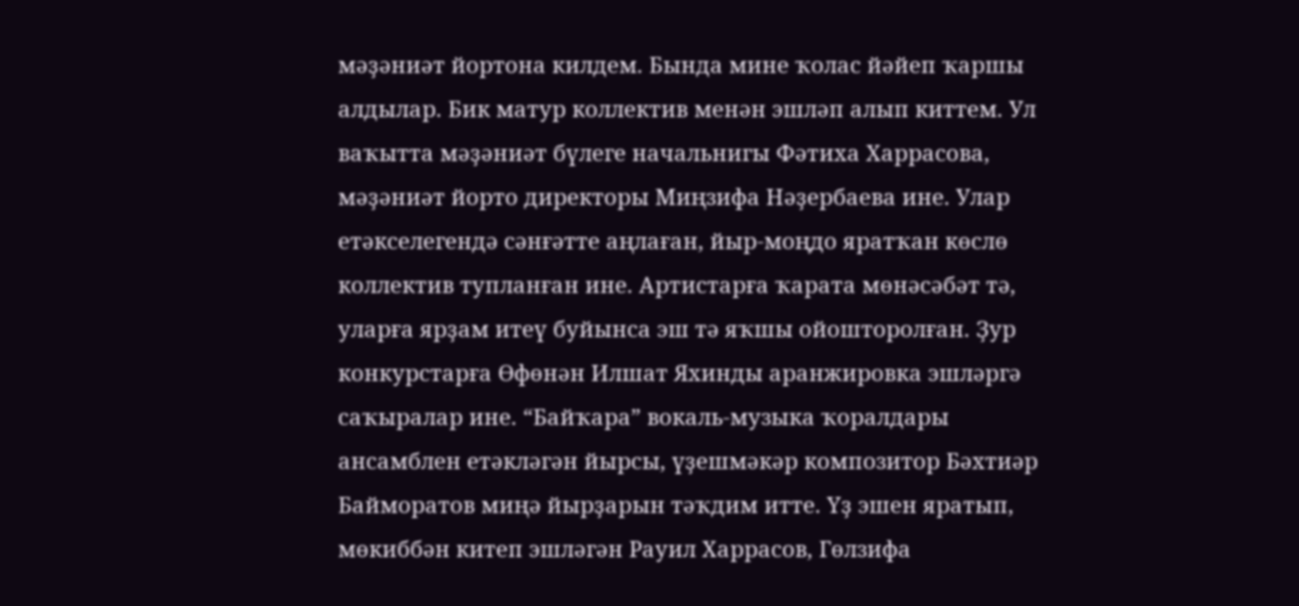мәҙәниәт йортона килдем. Бында мине ҡолас йәйеп ҡаршы алдылар. Бик матур коллектив менән эшләп алып киттем. Ул ваҡытта мәҙәниәт бүлеге начальнигы Фәтиха Харрасова, мәҙәниәт йорто директоры Миңзифа Нәҙербаева ине. Улар етәкселегендә сәнғәтте аңлаған, йыр-моңдо яратҡан көслө коллектив тупланған ине. Артистарға ҡарата мөнәсәбәт тә, уларға ярҙам итеү буйынса эш тә яҡшы ойошторолған. Ҙур конкурстарға Өфөнән Илшат Яхинды аранжировка эшләргә саҡыралар ине. “Байҡара” вокаль-музыка ҡоралдары ансамблен етәкләгән йырсы, үҙешмәкәр композитор Бәхтиәр Байморатов миңә йырҙарын тәҡдим итте. Үҙ эшен яратып, мөкиббән китеп эшләгән Рауил Харрасов, Гөлзифа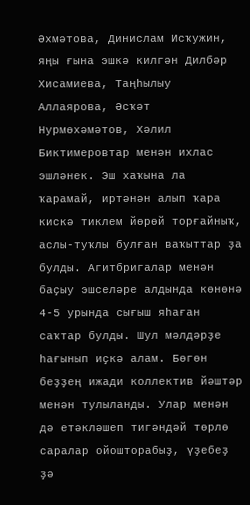Әхмәтова, Динислам Исҡужин, яңы ғына эшкә килгән Дилбәр Хисамиева, Таңһылыу Аллаярова, Әсҡәт Нурмөхәмәтов, Хәлил Биктимеровтар менән ихлас эшләнек. Эш хаҡына ла ҡарамай, иртәнән алып ҡара кискә тиклем йөрөй торғайныҡ, аслы-туҡлы булған ваҡыттар ҙа булды. Агитбригалар менән баҫыу эшселәре алдында көнөнә 4-5 урында сығыш яһаған саҡтар булды. Шул мәлдәрҙе һағынып иҫкә алам. Бөгөн беҙҙең ижади коллектив йәштәр менән тулыланды. Улар менән дә етәкләшеп тигәндәй төрлө саралар ойошторабыҙ, үҙебеҙ ҙә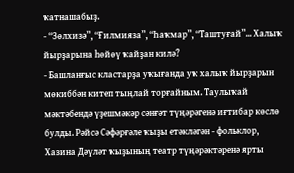ҡатнашабыҙ.
- “Зөлхизә”, “Ғилмияза”, “Һаҡмар”, “Таштуғай”... Халыҡ йырҙарына һөйөү ҡайҙан килә?
- Башланғыс кластарҙа уҡығанда уҡ халыҡ йырҙарын мөкиббән китеп тыңлай торғайным. Таулыҡай мәктәбендә үҙешмәкәр сәнғәт түңәрәгенә иғтибар көслө булды. Рәйсә Сәфәрғәле ҡыҙы етәкләгән - фольклор, Хазина Дәүләт ҡыҙының театр түңәрәктәренә ярты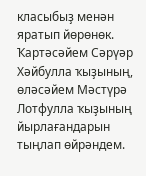класыбыҙ менән яратып йөрөнөк. Ҡартәсәйем Сәрүәр Хәйбулла ҡыҙының, өләсәйем Мәстүрә Лотфулла ҡыҙының йырлағандарын тыңлап өйрәндем.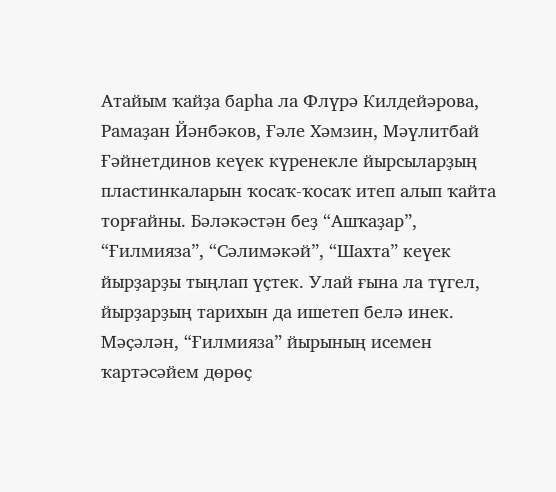Атайым ҡайҙа барһа ла Флүрә Килдейәрова, Рамаҙан Йәнбәков, Ғәле Хәмзин, Мәүлитбай Ғәйнетдинов кеүек күренекле йырсыларҙың пластинкаларын ҡосаҡ-ҡосаҡ итеп алып ҡайта торғайны. Бәләкәстән беҙ “Ашҡаҙар”, “Ғилмияза”, “Сәлимәкәй”, “Шахта” кеүек йырҙарҙы тыңлап үҫтек. Улай ғына ла түгел, йырҙарҙың тарихын да ишетеп белә инек. Мәҫәлән, “Ғилмияза” йырының исемен ҡартәсәйем дөрөҫ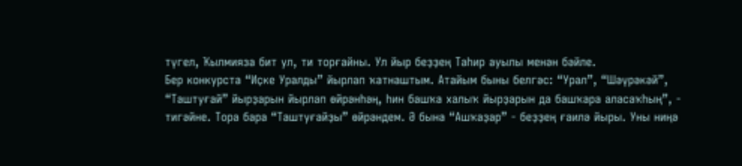түгел, Ҡылмияза бит ул, ти торғайны. Ул йыр беҙҙең Таһир ауылы менән бәйле.
Бер конкурста “Иҫке Уралды” йырлап ҡатнаштым. Атайым быны белгәс: “Урал”, “Шәүрәкәй”, “Таштуғай” йырҙарын йырлап өйрәнһәң, һин башҡа халыҡ йырҙарын да башҡара аласаҡһың”, - тигәйне. Тора бара “Таштуғайҙы” өйрәндем. Ә бына “Ашҡаҙар” - беҙҙең ғаилә йыры. Уны ниңә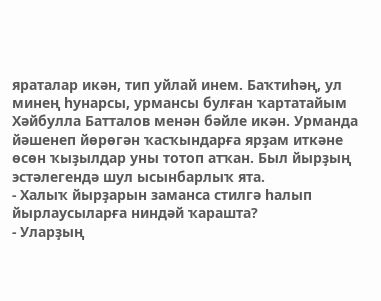яраталар икән, тип уйлай инем. Баҡтиһәң, ул минең һунарсы, урмансы булған ҡартатайым Хәйбулла Батталов менән бәйле икән. Урманда йәшенеп йөрөгән ҡасҡындарға ярҙам иткәне өсөн ҡыҙылдар уны тотоп атҡан. Был йырҙың эстәлегендә шул ысынбарлыҡ ята.
- Халыҡ йырҙарын заманса стилгә һалып йырлаусыларға ниндәй ҡарашта?
- Уларҙың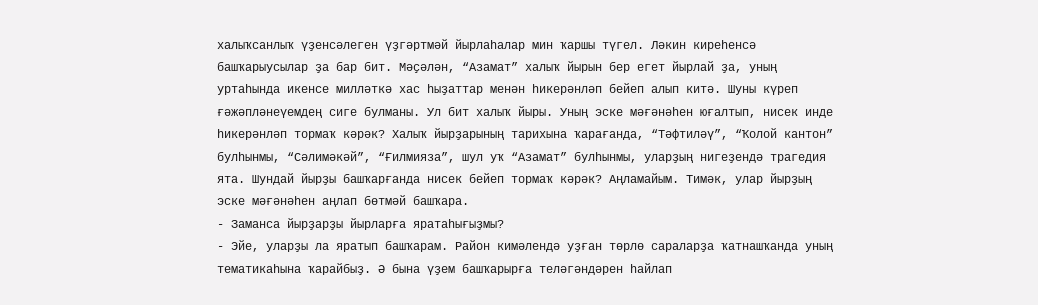халыҡсанлыҡ үҙенсәлеген үҙгәртмәй йырлаһалар мин ҡаршы түгел. Ләкин киреһенсә башҡарыусылар ҙа бар бит. Мәҫәлән, “Азамат” халыҡ йырын бер егет йырлай ҙа, уның уртаһында икенсе милләткә хас һыҙаттар менән һикерәнләп бейеп алып китә. Шуны күреп ғәжәпләнеүемдең сиге булманы. Ул бит халыҡ йыры. Уның эске мәғәнәһен юғалтып, нисек инде һикерәнләп тормаҡ кәрәк? Халыҡ йырҙарының тарихына ҡарағанда, “Тәфтиләү”, “Ҡолой кантон” булһынмы, “Сәлимәкәй”, “Ғилмияза”, шул уҡ “Азамат” булһынмы, уларҙың нигеҙендә трагедия ята. Шундай йырҙы башҡарғанда нисек бейеп тормаҡ кәрәк? Аңламайым. Тимәк, улар йырҙың эске мәғәнәһен аңлап бөтмәй башҡара.
- Заманса йырҙарҙы йырларға яратаһығыҙмы?
- Эйе, уларҙы ла яратып башҡарам. Район кимәлендә уҙған төрлө сараларҙа ҡатнашҡанда уның тематикаһына ҡарайбыҙ. Ә бына үҙем башҡарырға теләгәндәрен һайлап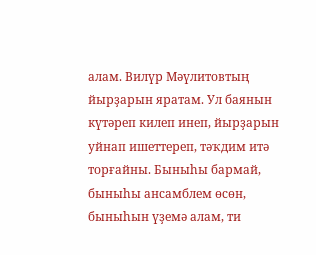алам. Вилүр Мәүлитовтың йырҙарын яратам. Ул баянын күтәреп килеп инеп, йырҙарын уйнап ишеттереп, тәҡдим итә торғайны. Быныһы бармай, быныһы ансамблем өсөн, быныһын үҙемә алам, ти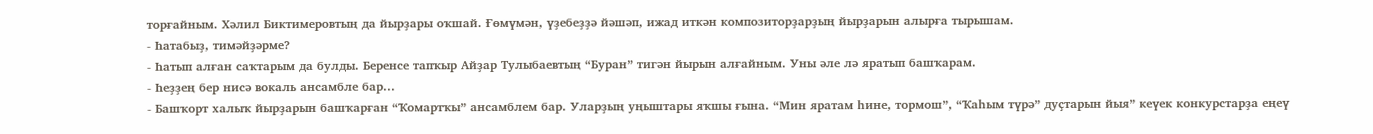торғайным. Хәлил Биктимеровтың да йырҙары оҡшай. Ғөмүмән, үҙебеҙҙә йәшәп, ижад иткән композиторҙарҙың йырҙарын алырға тырышам.
- Һатабыҙ, тимәйҙәрме?
- Һатып алған саҡтарым да булды. Беренсе тапҡыр Айҙар Тулыбаевтың “Буран” тигән йырын алғайным. Уны әле лә яратып башҡарам.
- Һеҙҙең бер нисә вокаль ансамбле бар...
- Башҡорт халыҡ йырҙарын башҡарған “Ҡомартҡы” ансамблем бар. Уларҙың уңыштары яҡшы ғына. “Мин яратам һине, тормош”, “Ҡаһым түрә” дуҫтарын йыя” кеүек конкурстарҙа еңеү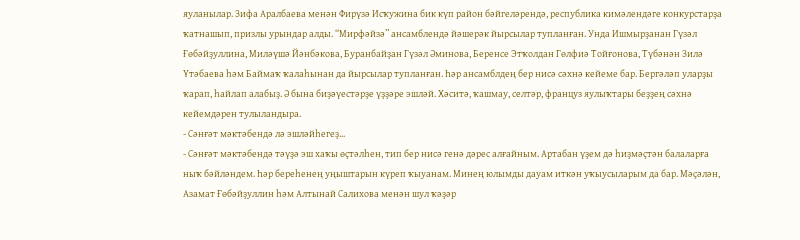яуланылар. Зифа Аралбаева менән Фирүзә Исҡужина бик күп район бәйгеләрендә, республика кимәлендәге конкурстарҙа ҡатнашып, призлы урындар алды. “Мирфәйзә” ансамблендә йәшерәк йырсылар тупланған. Унда Ишмырҙанан Гүзәл Ғөбәйҙуллина, Миләүшә Йәнбәкова, Буранбайҙан Гүзәл Әминова, Беренсе Этҡолдан Гөлфиә Тойғонова, Түбәнән Зилә Үтәбаева һәм Баймаҡ ҡалаһынан да йырсылар тупланған. Һәр ансамблдең бер нисә сәхнә кейеме бар. Бергәләп уларҙы ҡарап, һайлап алабыҙ. Ә бына биҙәүестәрҙе үҙҙәре эшләй. Хәситә, ҡашмау, селтәр, француз яулыҡтары беҙҙең сәхнә кейемдәрен тулыландыра.
- Сәнғәт мәктәбендә лә эшләйһегеҙ...
- Сәнғәт мәктәбендә тәүҙә эш хаҡы өҫтәлһен, тип бер нисә генә дәрес алғайным. Артабан үҙем дә һиҙмәҫтән балаларға ныҡ бәйләндем. Һәр береһенең уңыштарын күреп ҡыуанам. Минең юлымды дауам иткән уҡыусыларым да бар. Мәҫәлән, Азамат Ғөбәйҙуллин һәм Алтынай Салихова менән шул ҡәҙәр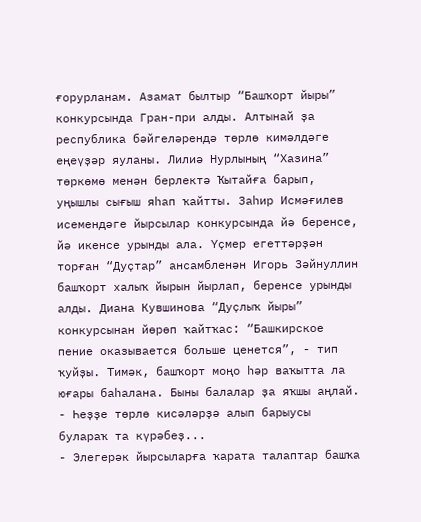ғорурланам. Азамат былтыр “Башҡорт йыры” конкурсында Гран-при алды. Алтынай ҙа республика бәйгеләрендә төрлө кимәлдәге еңеүҙәр яуланы. Лилиә Нурлының “Хазина” төркөмө менән берлектә Ҡытайға барып, уңышлы сығыш яһап ҡайтты. Заһир Исмәғилев исемендәге йырсылар конкурсында йә беренсе, йә икенсе урынды ала. Үҫмер егеттәрҙән торған “Дуҫтар” ансамбленән Игорь Зәйнуллин башҡорт халыҡ йырын йырлап, беренсе урынды алды. Диана Кувшинова “Дуҫлыҡ йыры” конкурсынан йөрөп ҡайтҡас: “Башкирское пение оказывается больше ценется”, - тип ҡуйҙы. Тимәк, башҡорт моңо һәр ваҡытта ла юғары баһалана. Быны балалар ҙа яҡшы аңлай.
- Һеҙҙе төрлө кисәләрҙә алып барыусы булараҡ та күрәбеҙ...
- Элегерәк йырсыларға ҡарата талаптар башҡа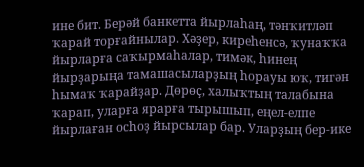ине бит. Берәй банкетта йырлаһаң, тәнҡитләп ҡарай торғайнылар. Хәҙер, киреһенсә, ҡунаҡҡа йырларға саҡырмаһалар, тимәк, һинең йырҙарыңа тамашасыларҙың һорауы юҡ, тигән һымаҡ ҡарайҙар. Дөрөҫ, халыҡтың талабына ҡарап, уларға ярарға тырышып, еңел-елпе йырлаған осһоҙ йырсылар бар. Уларҙың бер-ике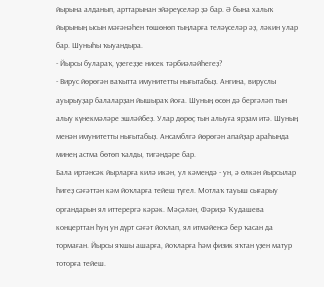йырына алданып, арттарынан эйәреүселәр ҙә бар. Ә бына халыҡ йырының ысын мәғәнәһен төшөнөп тыңларға теләүселәр әҙ, ләкин улар бар. Шуныһы ҡыуандыра.
- Йырсы булараҡ, үҙегеҙҙе нисек тәрбиәләйһегеҙ?
- Вирус йөрөгән ваҡытта имунитетты нығытабыҙ. Ангина, вируслы ауырыуҙар балаларҙан йышыраҡ йоға. Шуның өсөн дә бергәләп тын алыу күнекмәләре эшләйбеҙ. Улар дөрөҫ тын алыуға ярҙам итә. Шуның менән имунитетты нығытабыҙ. Ансамблгә йөрөгән апайҙар араһында минең астма бөтөп ҡалды, тигәндәре бар.
Бала иртәнсәк йырларға килә икән, ул кәмендә - ун, ә өлкән йырсылар һигеҙ сәғәттән кәм йоҡларға тейеш түгел. Мотлаҡ тауыш сығарыу органдарын ял иттерергә кәрәк. Мәҫәлән, Фәриҙә Ҡудашева концерттан һуң ун дүрт сәғәт йоҡлап, ял итмәйенсә бер ҡасан да тормаған. Йырсы яҡшы ашарға, йоҡларға һәм физик яҡтан үҙен матур тоторға тейеш.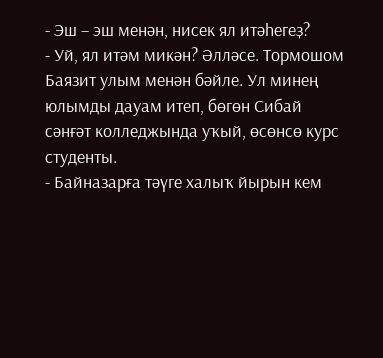- Эш – эш менән, нисек ял итәһегеҙ?
- Уй, ял итәм микән? Әлләсе. Тормошом Баязит улым менән бәйле. Ул минең юлымды дауам итеп, бөгөн Сибай сәнғәт колледжында уҡый, өсөнсө курс студенты.
- Байназарға тәүге халыҡ йырын кем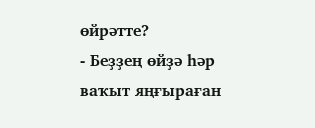өйрәтте?
- Беҙҙең өйҙә һәр ваҡыт яңғыраған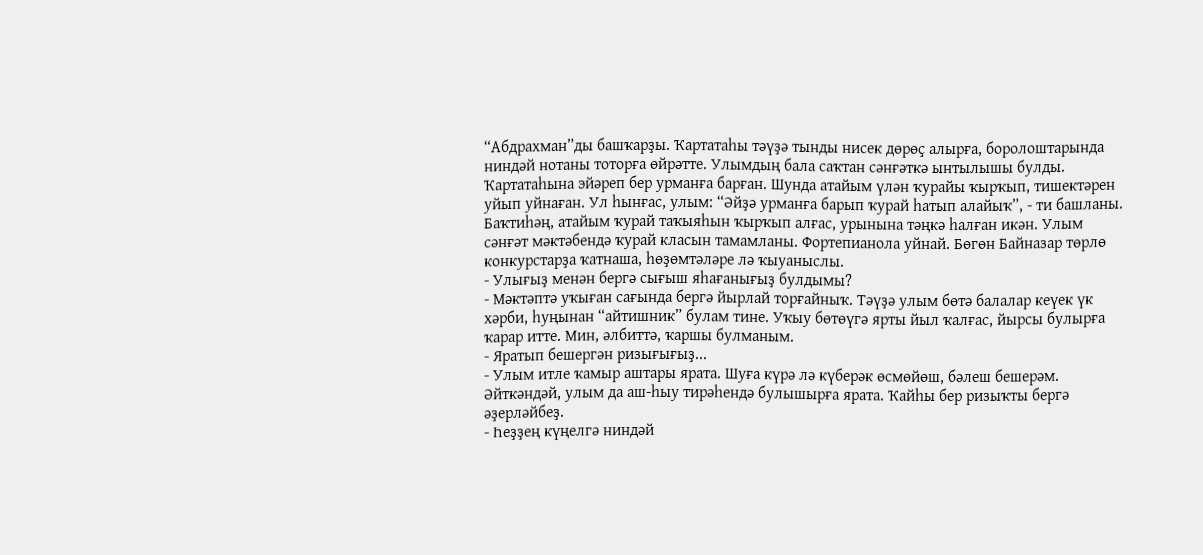“Абдрахман”ды башҡарҙы. Ҡартатаһы тәүҙә тынды нисек дөрөҫ алырға, боролоштарында ниндәй нотаны тоторға өйрәтте. Улымдың бала саҡтан сәнғәткә ынтылышы булды. Ҡартатаһына эйәреп бер урманға барған. Шунда атайым үлән ҡурайы ҡырҡып, тишектәрен уйып уйнаған. Ул һынғас, улым: “Әйҙә урманға барып ҡурай һатып алайыҡ”, - ти башланы. Баҡтиһәң, атайым ҡурай таҡыяһын ҡырҡып алғас, урынына тәңкә һалған икән. Улым сәнғәт мәктәбендә ҡурай класын тамамланы. Фортепианола уйнай. Бөгөн Байназар төрлө конкурстарҙа ҡатнаша, һөҙөмтәләре лә ҡыуаныслы.
- Улығыҙ менән бергә сығыш яһағанығыҙ булдымы?
- Мәктәптә уҡыған сағында бергә йырлай торғайныҡ. Тәүҙә улым бөтә балалар кеүек үк хәрби, һуңынан “айтишник” булам тине. Уҡыу бөтөүгә ярты йыл ҡалғас, йырсы булырға ҡарар итте. Мин, әлбиттә, ҡаршы булманым.
- Яратып бешергән ризығығыҙ...
- Улым итле ҡамыр аштары ярата. Шуға күрә лә күберәк өсмөйөш, бәлеш бешерәм. Әйткәндәй, улым да аш-һыу тирәһендә булышырға ярата. Ҡайһы бер ризыҡты бергә әҙерләйбеҙ.
- Һеҙҙең күңелгә ниндәй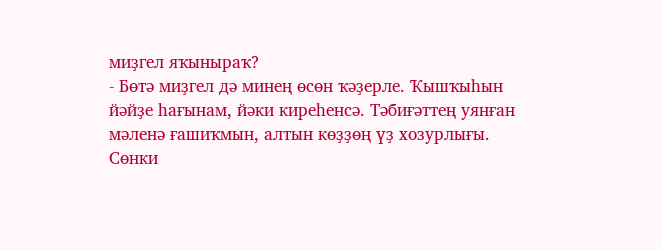миҙгел яҡыныраҡ?
- Бөтә миҙгел дә минең өсөн ҡәҙерле. Ҡышҡыһын йәйҙе һағынам, йәки киреһенсә. Тәбиғәттең уянған мәленә ғашиҡмын, алтын көҙҙөң үҙ хозурлығы. Сөнки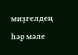миҙгелдең һәр мәле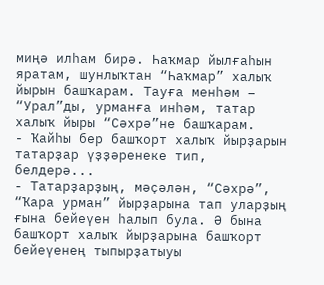миңә илһам бирә. Һаҡмар йылғаһын яратам, шунлыҡтан “Һаҡмар” халыҡ йырын башҡарам. Тауға менһәм – “Урал”ды, урманға инһәм, татар халыҡ йыры “Сәхрә”не башҡарам.
- Ҡайһы бер башҡорт халыҡ йырҙарын татарҙар үҙҙәренеке тип, белдерә...
- Татарҙарҙың, мәҫәлән, “Сәхрә”, “Ҡара урман” йырҙарына тап уларҙың ғына бейеүен һалып була. Ә бына башҡорт халыҡ йырҙарына башҡорт бейеүенең тыпырҙатыуы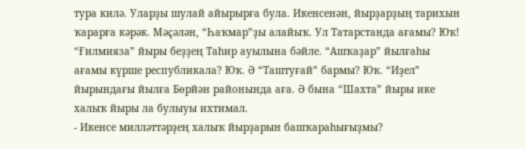тура килә. Уларҙы шулай айырырға була. Икенсенән, йырҙарҙың тарихын ҡарарға кәрәк. Мәҫәлән, “Һаҡмар”ҙы алайыҡ. Ул Татарстанда ағамы? Юҡ! “Ғилмияза” йыры беҙҙең Таһир ауылына бәйле. “Ашҡаҙар” йылғаһы ағамы күрше республикала? Юҡ. Ә “Таштуғай” бармы? Юҡ. “Иҙел” йырындағы йылға Бөрйән районында аға. Ә бына “Шахта” йыры ике халыҡ йыры ла булыуы ихтимал.
- Икенсе милләттәрҙең халыҡ йырҙарын башҡараһығыҙмы?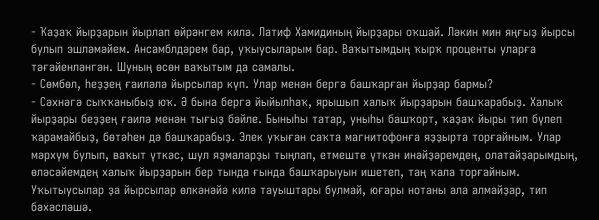- Ҡаҙаҡ йырҙарын йырлап өйрәнгем килә. Латиф Хамидиның йырҙары оҡшай. Ләкин мин яңғыҙ йырсы булып эшләмәйем. Ансамблдәрем бар, уҡыусыларым бар. Ваҡытымдың ҡырҡ проценты уларға тәғәйенләнгән. Шуның өсөн ваҡытым да самалы.
- Сөмбөл, һеҙҙең ғаиләлә йырсылар күп. Улар менән бергә башҡарған йырҙар бармы?
- Сәхнәгә сыҡҡаныбыҙ юҡ. Ә бына бергә йыйылһаҡ, ярышып халыҡ йырҙарын башҡарабыҙ. Халыҡ йырҙары беҙҙең ғаилә менән тығыҙ бәйле. Быныһы татар, уныһы башҡорт, ҡаҙаҡ йыры тип бүлеп ҡарамайбыҙ, бөтәһен дә башҡарабыҙ. Элек уҡыған саҡта магнитофонға яҙҙырта торғайным. Улар мәрхүм булып, ваҡыт үткәс, шул яҙмаларҙы тыңлап, етмеште үткән инәйҙәремдең, олатайҙарымдың, өләсәйемдең халыҡ йырҙарын бер тында ғында башҡарыуын ишетеп, таң ҡала торғайным. Уҡытыусылар ҙа йырсылар өлкәнәйә килә тауыштары булмай, юғары нотаны ала алмайҙар, тип бәхәсләшә.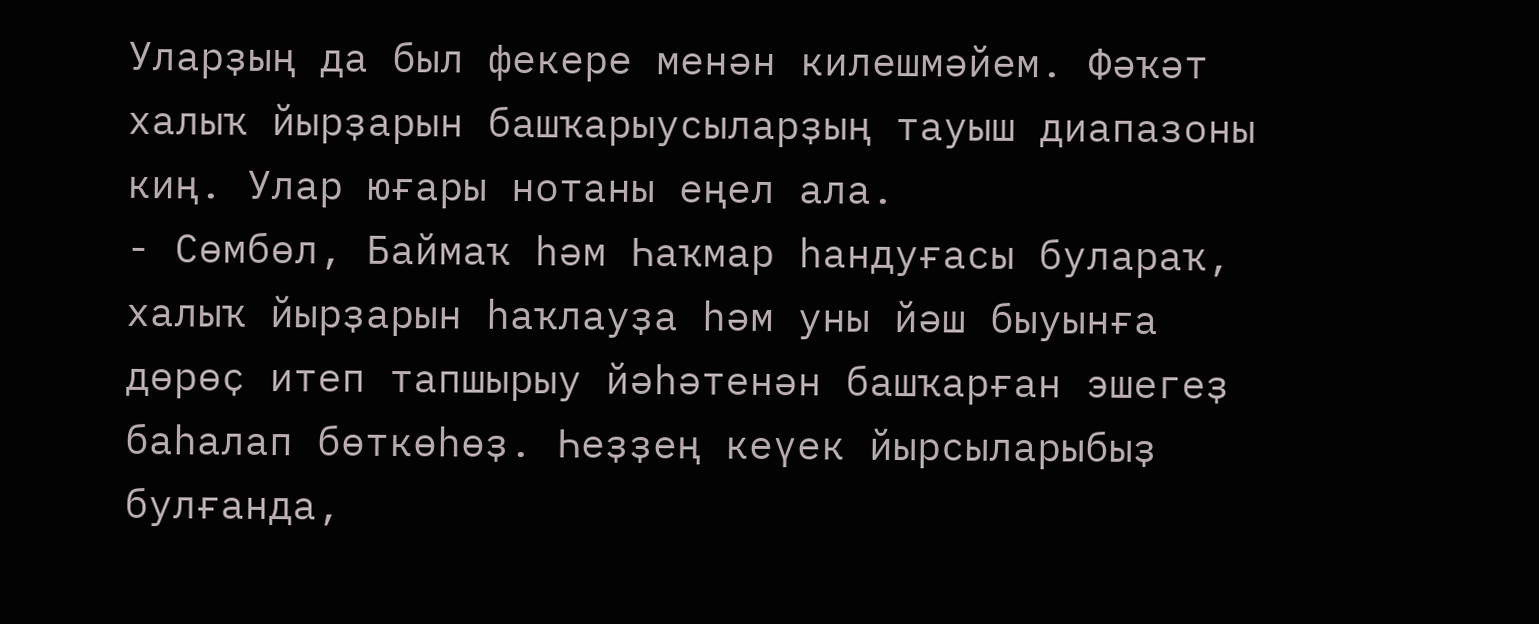Уларҙың да был фекере менән килешмәйем. Фәҡәт халыҡ йырҙарын башҡарыусыларҙың тауыш диапазоны киң. Улар юғары нотаны еңел ала.
- Сөмбөл, Баймаҡ һәм Һаҡмар һандуғасы булараҡ, халыҡ йырҙарын һаҡлауҙа һәм уны йәш быуынға дөрөҫ итеп тапшырыу йәһәтенән башҡарған эшегеҙ баһалап бөткөһөҙ. Һеҙҙең кеүек йырсыларыбыҙ булғанда,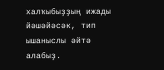халҡыбыҙҙың ижады йәшәйәсәк, тип ышаныслы әйтә алабыҙ.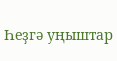Һеҙгә уңыштар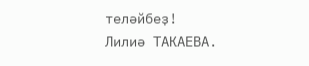теләйбеҙ!
Лилиә ТАКАЕВА.